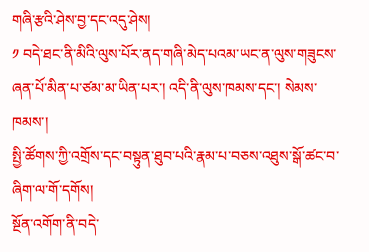གཞི་རྩའི་ཤེས་བྱ་དང་འདུ་ཤེས།
༡ བདེ་ཐང་ནི་མིའི་ལུས་པོར་ནད་གཞི་མེད་པའམ་ཡང་ན་ལུས་གཟུངས་ཞན་པོ་མིན་པ་ཙམ་མ་ཡིན་པར་། འདི་ནི་ལུས་ཁམས་དང་། སེམས་ཁམས་།
སྤྱི་ཚོགས་ཀྱི་འགྲོས་དང་བསྟུན་ཐུབ་པའི་རྣམ་པ་བཅས་འཐུས་སྒོ་ཚང་བ་ཞིག་ལ་གོ་དགོས།
སྔོན་འགོག་ནི་བདེ་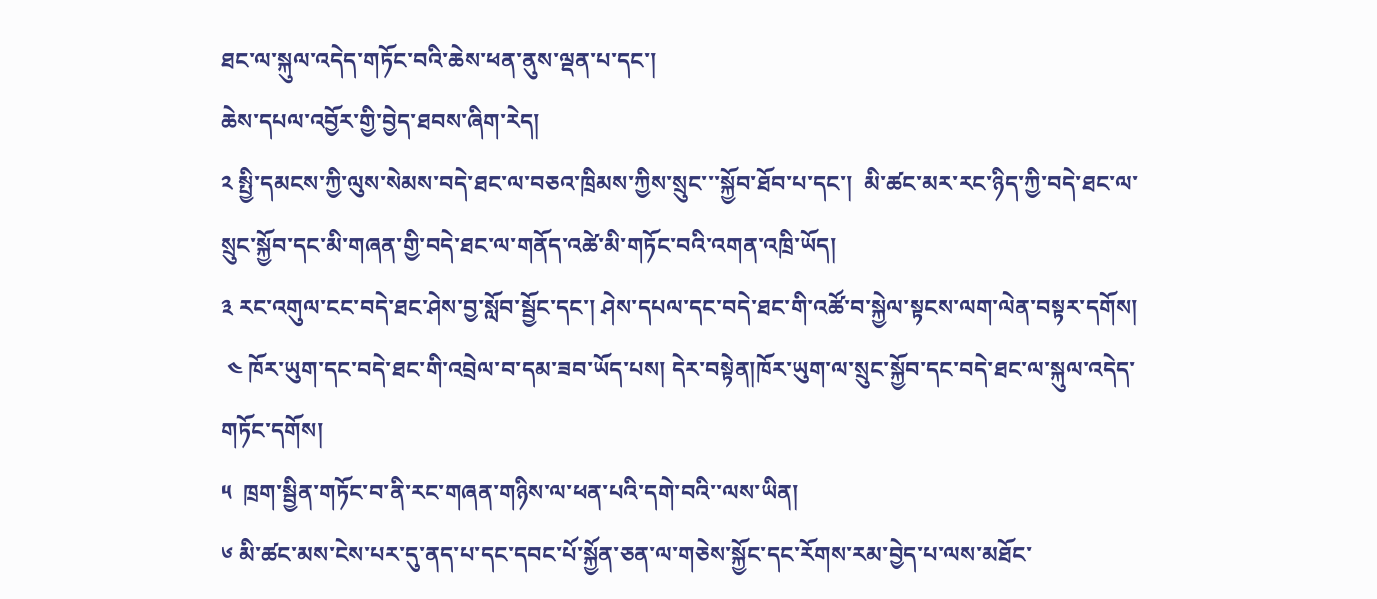ཐང་ལ་སྐུལ་འདེད་གཏོང་བའི་ཆེས་ཕན་ནུས་ལྡན་པ་དང་།
ཆེས་དཔལ་འབྱོར་གྱི་བྱེད་ཐབས་ཞིག་རེད།
༢ སྤྱི་དམངས་ཀྱི་ལུས་སེམས་བདེ་ཐང་ལ་བཅའ་ཁྲིམས་ཀྱིས་སྲུང་་་སྐྱོབ་ཐོབ་པ་དང་།  མི་ཚང་མར་རང་ཉིད་ཀྱི་བདེ་ཐང་ལ་སྲུང་སྐྱོབ་དང་མི་གཞན་གྱི་བདེ་ཐང་ལ་གནོད་འཚེ་མི་གཏོང་བའི་འགན་འཁྲི་ཡོད།
༣ རང་འགུལ་ངང་བདེ་ཐང་ཤེས་བྱ་སློབ་སྦྱོང་དང་། ཤེས་དཔལ་དང་བདེ་ཐང་གི་འཚོ་བ་སྐྱེལ་སྟངས་ལག་ལེན་བསྟར་དགོས།
 ༤ ཁོར་ཡུག་དང་བདེ་ཐང་གི་འབྲེལ་བ་དམ་ཟབ་ཡོད་པས། དེར་བསྟེན།ཁོར་ཡུག་ལ་སྲུང་སྐྱོབ་དང་བདེ་ཐང་ལ་སྐུལ་འདེད་གཏོང་དགོས།
༥  ཁྲག་སྦྱིན་གཏོང་བ་ནི་རང་གཞན་གཉིས་ལ་ཕན་པའི་དགེ་བའི་་ལས་ཡིན།
༦ མི་ཚང་མས་ངེས་པར་དུ་ནད་པ་དང་དབང་པོ་སྐྱོན་ཅན་ལ་གཅེས་སྐྱོང་དང་རོགས་རམ་བྱེད་པ་ལས་མཐོང་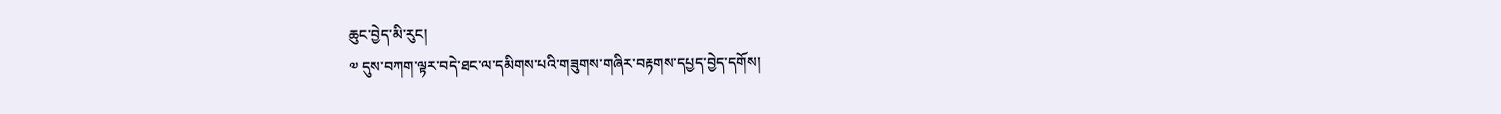ཆུང་བྱེད་མི་རུང།
༧ དུས་བཀག་ལྟར་བདེ་ཐང་ལ་དམིགས་པའི་གཟུགས་གཞིར་བརྟགས་དཔྱད་བྱེད་དགོས།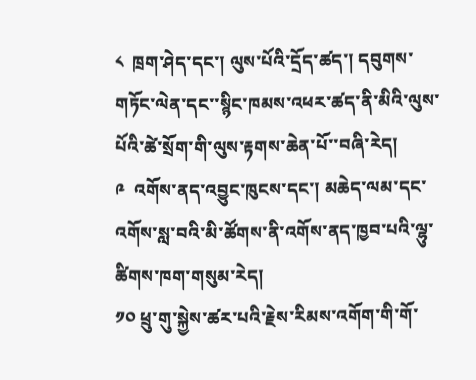༨  ཁྲག་ཤེད་དང་། ལུས་པོའི་དྲོད་ཚད་། དབུགས་གཏོང་ལེན་དང་་སྙིང་ཁམས་འཕར་ཚད་ནི་མིའི་ལུས་པོའི་ཚེ་སྲོག་གི་ལུས་རྟགས་ཆེན་པོ་་བཞི་རེད།
༩  འགོས་ནད་འབྱུང་ཁུངས་དང་། མཆེད་ལམ་དང་འགོས་སླ་བའི་མི་ཚོགས་ནི་འགོས་ནད་ཁྱབ་པའི་ལྷུ་ཚིགས་ཁག་གསུམ་རེད།
༡༠ ཕྲུ་གུ་སྐྱེས་ཚར་པའི་རྗེས་རིམས་འགོག་གི་གོ་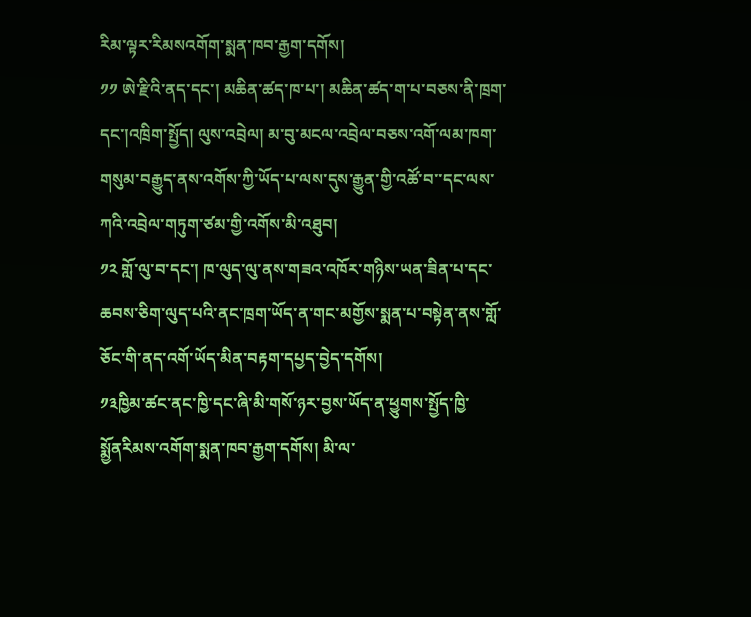རིམ་ལྟར་རིམསའགོག་སྨན་ཁབ་རྒྱག་དགོས།
༡༡ ཨེ་རྫིའི་ནད་དང་། མཆིན་ཚད་ཁ་པ་། མཆིན་ཚད་ག་པ་བཅས་ནི་ཁྲག་དང་།འཁྲིག་སྤྱོད། ལུས་འབྲེལ། མ་བུ་མངལ་འབྲེལ་བཅས་འགོ་ལམ་ཁག་གསུམ་བརྒྱུད་ནས་འགོས་ཀྱི་ཡོད་པ་ལས་དུས་རྒྱུན་གྱི་འཚོ་བ་་དང་ལས་ཀའི་འབྲེལ་གཏུག་ཙམ་གྱི་འགོས་མི་འཐུབ།
༡༢ གློ་ལུ་བ་དང་། ཁ་ལུད་ལུ་ནས་གཟའ་འཁོར་གཉིས་ཡན་ཟིན་པ་དང་ཆབས་ཅིག་ལུད་པའི་ནང་ཁྲག་ཡོད་ན་གང་མགྱོས་སྨན་པ་བསྟེན་ནས་གློ་ཅོང་གི་ནད་འགོ་ཡོད་མིན་བརྟག་དཔྱད་བྱེད་དགོས།
༡༣ཁྱིམ་ཚང་ནང་ཁྱི་དང་ཞི་མི་གསོ་ཉར་བྱས་ཡོད་ན་ཕྱུགས་སྤྱོད་ཁྱི་སྨྱོནརིམས་འགོག་སྨན་ཁབ་རྒྱག་དགོས། མི་ལ་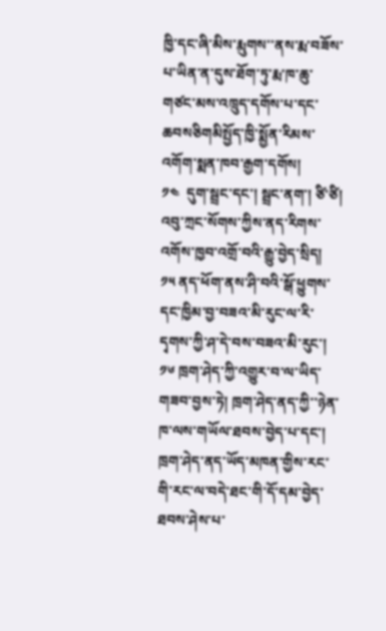ཁྱི་དང་ཞི་མིས་རྨུགས་་ནས་རྨ་བཟོས་པ་ཡིན་ན་དུས་ཐོག་ཏུ་རྨ་ཁ་ཆུ་གཙང་མས་འཁྲུད་དགོས་པ་དང་ཆབསཅིགམིསྤྱོད་ཁྱི་སྨྱོན་རིམས་འགོག་སྨན་ཁབ་རྒྱག་དགོས།
༡༤  དུག་སྦྲང་དང་། སྦྲང་ནག་། ཙི་ཙི། འབུ་ཀྲང་སོགས་ཀྱིས་ནད་རིགས་འགོས་ཁྱབ་འགྲོ་བའི་རྒྱུ་བྱེད་སྲིད།
༡༥ ནད་ཕོག་ནས་ཤི་བའི་སྒོ་ཕྱུགས་དང་ཁྱིམ་བྱ་བཟའ་མི་རུང་ལ་རི་དྭགས་ཀྱི་ཤ་དེ་བས་བཟའ་མི་རུང་།
༡༦ ཁྲག་ཤེད་ཀྱི་འགྱུར་བ་ལ་ཡིད་གཟབ་བྱས་ཏེ། ཁྲག་ཤེད་ནད་ཀྱི་་ཉེན་ཁ་ལས་གཡོལ་ཐབས་བྱེད་པ་དང་། ཁྲག་ཤེད་ནད་ཡོད་མཁན་གྱིས་རང་གི་རང་ལ་བདེ་ཐང་གི་དོ་དམ་བྱེད་ཐབས་ཤེས་པ་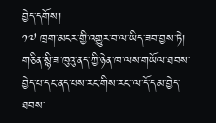བྱེད་དགོས།
༡༧ ཁྲག་མངར་གྱི་འགྱུར་བ་ལ་ཡིད་ཟབ་བྱས་ཏེ། གཅིན་སྙི་ཟ་ཁུའུ་ནད་ཀྱི་ཉེན་ཁ་ལས་གཡོལ་ཐབས་བྱེད་པ་དང་ནད་པས་རང་གིས་རང་་ལ་དོ་དམ་བྱེད་ཐབས་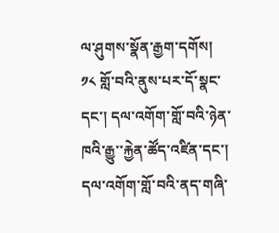ལ་ཤུགས་སྣོན་རྒྱག་དགོས།
༡༨ གློ་བའི་ནུས་པར་དོ་སྣང་དང་། དལ་འགོག་གློ་བའི་ཉེན་ཁའི་རྒྱུ་་རྐྱེན་ཚོད་འཛིན་དང་། དལ་འགོག་གློ་བའི་ནད་གཞི་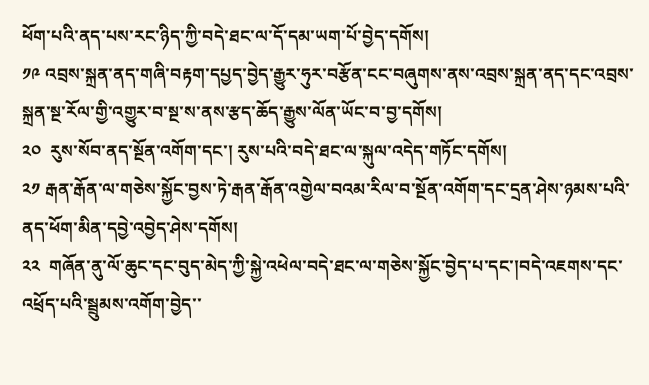ཕོག་པའི་ནད་པས་རང་ཉིད་ཀྱི་བདེ་ཐང་ལ་དོ་དམ་ཡག་པོ་བྱེད་དགོས།
༡༩ འབྲས་སྐྲན་ནད་གཞི་བརྟག་དཔྱད་བྱེད་རྒྱུར་ཧུར་བརྩོན་ངང་བཞུགས་ནས་འབྲས་སྐྲན་ནད་དང་འབྲས་སྐྲན་སྔ་རོལ་གྱི་འགྱུར་བ་སྔ་ས་ནས་རྩད་ཆོད་རྒྱུས་ལོན་ཡོང་བ་བྱ་དགོས།
༢༠  རུས་སོབ་ནད་སྔོན་འགོག་དང་། རུས་པའི་བདེ་ཐང་ལ་སྐུལ་འདེད་གཏོང་དགོས།
༢༡ རྒན་རྒོན་ལ་གཅེས་སྐྱོང་བྱས་ཏེ་རྒན་རྒོན་འགྱེལ་བའམ་རིལ་བ་སྔོན་འགོག་དང་དྲན་ཤེས་ཉམས་པའི་ནད་ཕོག་མིན་དབྱེ་འབྱེད་ཤེས་དགོས།
༢༢  གཞོན་ནུ་ལོ་ཆུང་དང་བུད་མེད་ཀྱི་སྐྱེ་འཕེལ་བདེ་ཐང་ལ་གཅེས་སྐྱོང་བྱེད་པ་དང་།བདེ་འཇགས་དང་འཕྲོད་པའི་སྦྲུམས་འགོག་བྱེད་་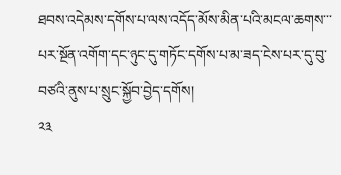ཐབས་འདེམས་དགོས་པ་ལས་འདོད་མོས་མིན་པའི་མངལ་ཆགས་་་པར་སྔོན་འགོག་དང་ཉུང་དུ་གཏོང་དགོས་པ་མ་ཟད་ངེས་པར་དུ་བུ་བཙའི་ནུས་པ་སྲུང་སྐྱོབ་བྱེད་དགོས།
༢༣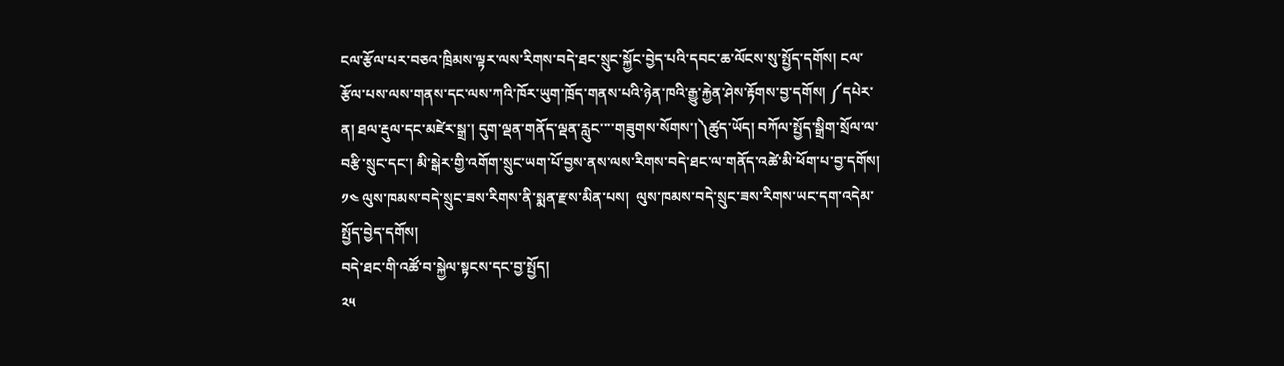ངལ་རྩོལ་པར་བཅའ་ཁྲིམས་ལྟར་ལས་རིགས་བདེ་ཐང་སྲུང་སྐྱོང་བྱེད་པའི་དབང་ཆ་ལོངས་སུ་སྤྱོད་དགོས། ངལ་རྩོལ་པས་ལས་གནས་དང་ལས་ཀའི་ཁོར་ཡུག་ཁྲོད་གནས་པའི་ཉེན་ཁའི་རྒྱུ་རྐྱེན་ཤེས་རྟོགས་བྱ་དགོས། ༼དཔེར་ན། ཐལ་རྡུལ་དང་མཛེར་སྒྲ་། དུག་ལྡན་གནོད་ལྡན་རླུང་་་་གཟུགས་སོགས་།༽ཚུད་ཡོད། བཀོལ་སྤྱོད་སྒྲིག་སྲོལ་ལ་བརྩི་སྲུང་དང་། མི་སྒེར་གྱི་འགོག་སྲུང་ཡག་པོ་བྱས་ནས་ལས་རིགས་བདེ་ཐང་ལ་གནོད་འཚེ་མི་ཕོག་པ་བྱ་དགོས།
༡༤ ལུས་ཁམས་བདེ་སྲུང་ཟས་རིགས་ནི་སྨན་རྫས་མིན་པས།  ལུས་ཁམས་བདེ་སྲུང་ཟས་རིགས་ཡང་དག་འདེམ་སྤྱོད་བྱེད་དགོས།
བདེ་ཐང་གི་འཚོ་བ་སྐྱེལ་སྟངས་དང་བྱ་སྤྱོད།
༢༥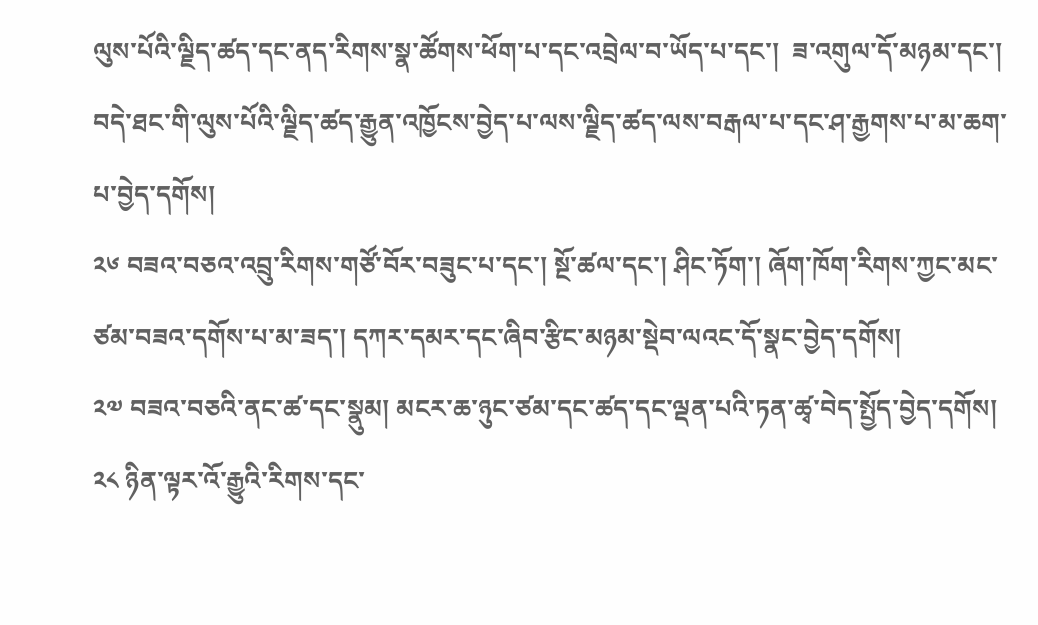ལུས་པོའི་ལྗིད་ཚད་དང་ནད་རིགས་སྣ་ཚོགས་ཕོག་པ་དང་འབྲེལ་བ་ཡོད་པ་དང་།  ཟ་འགུལ་དོ་མཉམ་དང་། བདེ་ཐང་གི་ལུས་པོའི་ལྗིད་ཚད་རྒྱུན་འཁྱོངས་བྱེད་པ་ལས་ལྗིད་ཚད་ལས་བརྒལ་པ་དང་ཤ་རྒྱགས་པ་མ་ཆག་པ་བྱེད་དགོས།
༢༦ བཟའ་བཅའ་འབྲུ་རིགས་གཙོ་བོར་བཟུང་པ་དང་། སྔོ་ཚལ་དང་། ཤིང་ཏོག་། ཞོག་ཁོག་རིགས་ཀྱང་མང་ཙམ་བཟའ་དགོས་པ་མ་ཟད་། དཀར་དམར་དང་ཞིབ་རྩིང་མཉམ་སྡེབ་ལའང་དོ་སྣང་བྱེད་དགོས།
༢༧ བཟའ་བཅའི་ནང་ཚ་དང་སྣུམ། མངར་ཆ་ཉུང་ཙམ་དང་ཚད་དང་ལྡན་པའི་ཏན་ཚྭ་བེད་སྤྱོད་བྱེད་དགོས།
༢༨ ཉིན་ལྟར་འོ་རྒྱུའི་རིགས་དང་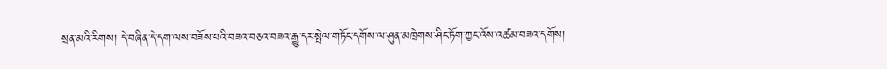སྲན་མའི་རིགས། དེ་བཞིན་དེ་དག་ལས་བཟོས་པའི་བཟའ་བཅའ་བཟའ་རྒྱུ་དར་སྤེལ་གཏོང་དགོས་ལ་ཤུན་མཁྲེགས་ཤིང་ཏོག་ཀྱང་འོས་འཚམ་བཟའ་དགོས།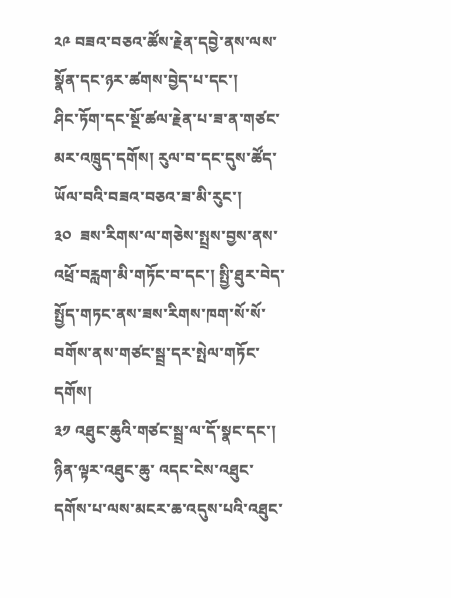༢༩ བཟའ་བཅའ་ཚོས་རྗེན་དབྱེ་ནས་ལས་སྣོན་དང་ཉར་ཚགས་བྱེད་པ་དང་།
ཤིང་ཏོག་དང་སྔོ་ཚལ་རྗེན་པ་ཟ་ན་གཙང་མར་འཁྲུད་དགོས། རུལ་བ་དང་དུས་ཚོད་ཡོལ་བའི་བཟའ་བཅའ་ཟ་མི་རུང་།
༣༠  ཟས་རིགས་ལ་གཅེས་སྤྲས་བྱས་ནས་འཕྲོ་བརླག་མི་གཏོང་བ་དང་། སྤྱི་ཐུར་བེད་སྤྱོད་གཏང་ནས་ཟས་རིགས་ཁག་སོ་སོ་བགོས་ནས་གཙང་སྦྲ་དར་སྤེལ་གཏོང་དགོས།
༣༡ འཐུང་ཆུའི་གཙང་སྦྲ་ལ་དོ་སྣང་དང་། ཉིན་ལྟར་འཐུང་ཆུ་ འདང་ངེས་འཐུང་དགོས་པ་ལས་མངར་ཆ་འདུས་པའི་འཐུང་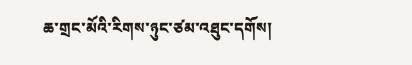ཆ་གྲང་མོའི་རིགས་ཉུང་ཙམ་འཐུང་དགོས།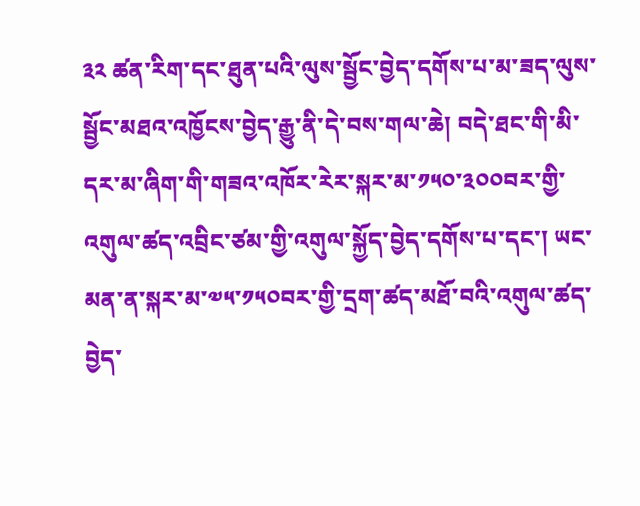༣༢ ཚན་རིག་དང་ཐུན་པའི་ལུས་སྦྱོང་བྱེད་དགོས་པ་མ་ཟད་ལུས་སྦྱོང་མཐའ་འཁྱོངས་བྱེད་རྒྱུ་ནི་དེ་བས་གལ་ཆེ། བདེ་ཐང་གི་མི་དར་མ་ཞིག་གི་གཟའ་འཁོར་རེར་སྐར་མ་༡༥༠་༣༠༠བར་གྱི་འགུལ་ཚད་འབྲིང་ཙམ་གྱི་འགུལ་སྐྱོད་བྱེད་དགོས་པ་དང་། ཡང་མན་ན་སྐར་མ་༧༥་༡༥༠བར་གྱི་དྲག་ཚད་མཐོ་བའི་འགུལ་ཚད་བྱེད་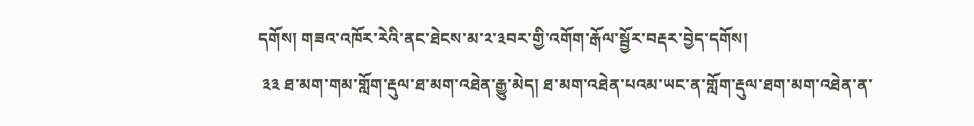དགོས། གཟའ་འཁོར་རེའི་ནང་ཐེངས་མ་༢་༣བར་གྱི་འགོག་རྒོལ་སྦྱོར་བརྡར་བྱེད་དགོས།
 ༣༣ ཐ་མག་གམ་གློག་རྡུལ་ཐ་མག་འཐེན་རྒྱུ་མེད། ཐ་མག་འཐེན་པའམ་ཡང་ན་གློག་རྡུལ་ཐག་མག་འཐེན་ན་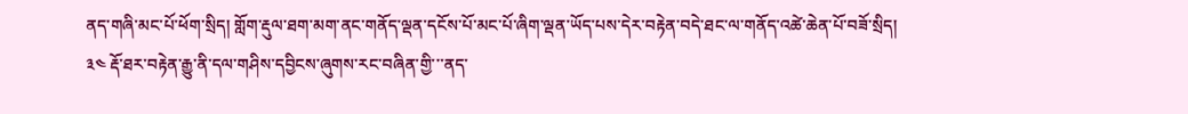ནད་གཞི་མང་པོ་ཕོག་སྲིད། གློག་རྡུལ་ཐག་མག་ནང་གནོད་ལྡན་དངོས་པོ་མང་པོ་ཞིག་ལྡན་ཡོད་པས་དེར་བརྟེན་བདེ་ཐང་ལ་གནོད་འཚེ་ཆེན་པོ་བཟོ་སྲིད།
༣༤ རྡོ་ཐར་བརྟེན་རྒྱུ་ནི་དལ་གཤིས་དབྱིངས་ཞུགས་རང་བཞིན་གྱི་་་ནད་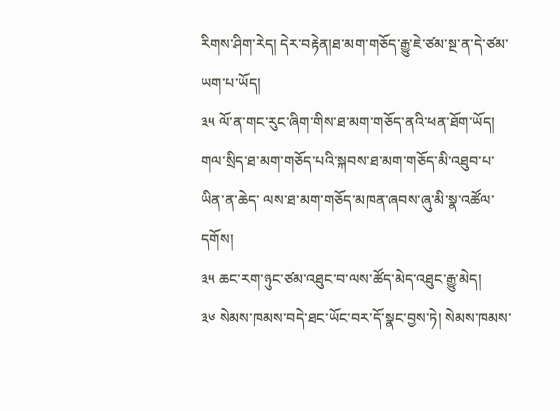རིགས་ཤིག་རེད། དེར་བརྟེན།ཐ་མག་གཅོད་རྒྱུ་ཇེ་ཙམ་སྔ་ན་དེ་ཙམ་ཡག་པ་ཡོད།
༣༥ ལོ་ན་གང་རུང་ཞིག་གིས་ཐ་མག་གཅོད་ནའི་ཕན་ཐོག་ཡོད། གལ་སྲིད་ཐ་མག་གཅོད་པའི་སྐབས་ཐ་མག་གཅོད་མི་འཐུབ་པ་ཡིན་ན་ཆེད་ ལས་ཐ་མག་གཅོད་མཁན་ཞབས་ཞུ་མི་སྣ་འཚོལ་དགོས།
༣༥ ཆང་རག་ཉུང་ཙམ་འཐུང་བ་ལས་ཚོད་མེད་འཐུང་རྒྱུ་མེད།
༣༦ སེམས་ཁམས་བདེ་ཐང་ཡོང་བར་དོ་སྣང་བྱས་ཏེ། སེམས་ཁམས་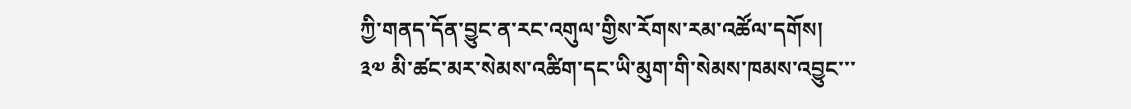ཀྱི་གནད་དོན་བྱུང་ན་རང་འགུལ་གྱིས་རོགས་རམ་འཚོལ་དགོས།
༣༧ མི་ཚང་མར་སེམས་འཚིག་དང་ཡི་མུག་གི་སེམས་ཁམས་འབྱུང་་་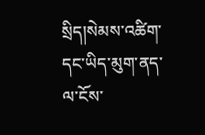སྲིད།སེམས་འཚིག་དང་ཡིད་མུག་ནད་ལ་ངོས་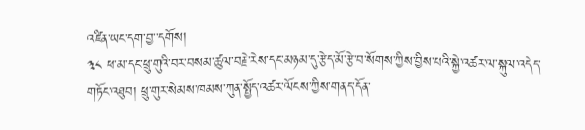འཛིན་ཡང་དག་བྱ་་དགོས།
༣༨ ཕ་མ་དང་ཕྲུ་གུའི་བར་བསམ་ཚུལ་བརྗེ་རེས་དང་མཉམ་དུ་རྩེད་མོ་རྩེ་བ་སོགས་ཀྱིས་བྱིས་པའི་སྐྱེ་འཚར་ལ་སྐུལ་འདེད་གཏོང་འཐུབ། ཕྲུ་གུར་སེམས་ཁམས་ཀུན་སྤྱོད་འཚར་ལོངས་ཀྱིས་གནད་དོན་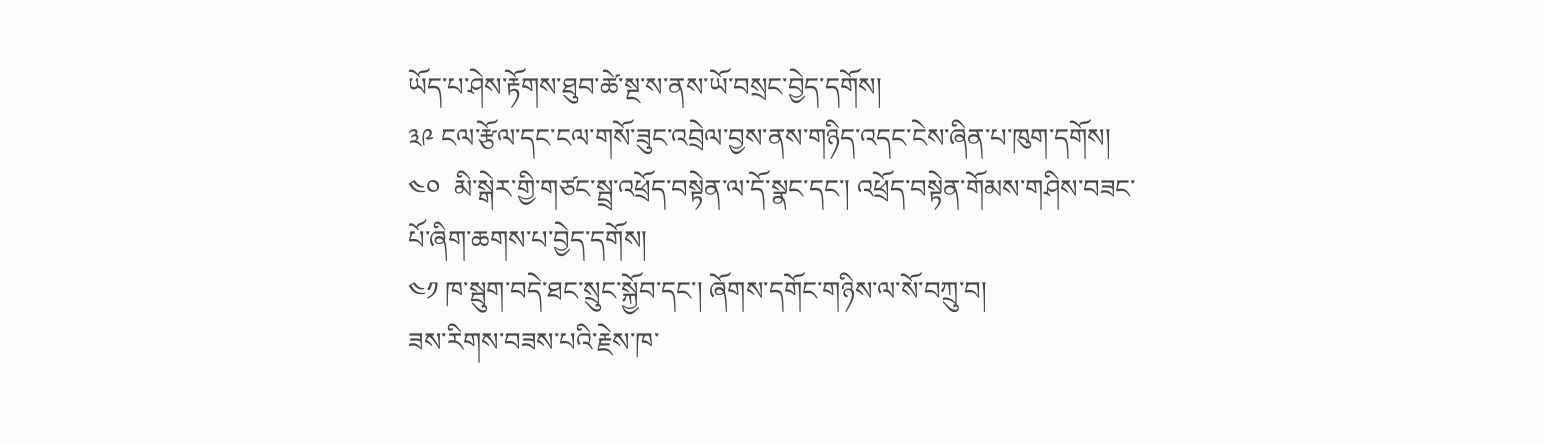ཡོད་པ་ཤེས་རྟོགས་ཐུབ་ཚེ་སྔ་ས་ནས་ཡོ་བསྲང་བྱེད་དགོས།
༣༩ ངལ་རྩོལ་དང་ངལ་གསོ་ཟུང་འབྲེལ་བྱས་ནས་གཉིད་འདང་ངེས་ཞིན་པ་ཁུག་དགོས།
༤༠  མི་སྒེར་གྱི་གཙང་སྦྲ་འཕྲོད་བསྟེན་ལ་དོ་སྣང་དང་། འཕྲོད་བསྟེན་གོམས་གཤིས་བཟང་པོ་ཞིག་ཆགས་པ་བྱེད་དགོས།
༤༡ ཁ་སྦུག་བདེ་ཐང་སྲུང་སྐྱོབ་དང་། ཞོགས་དགོང་གཉིས་ལ་སོ་བཀྲུ་བ།
ཟས་རིགས་བཟས་པའི་རྗེས་ཁ་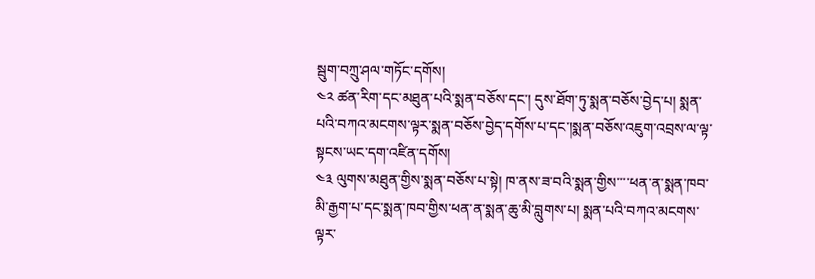སྦུག་བཀྲུ་ཤལ་གཏོང་དགོས།
༤༢ ཚན་རིག་དང་མཐུན་པའི་སྨན་བཅོས་དང་། དུས་ཐོག་ཏུ་སྨན་བཅོས་བྱེད་པ། སྨན་པའི་བཀའ་མངགས་ལྟར་སྨན་བཅོས་བྱེད་དགོས་པ་དང་།སྨན་བཅོས་འཇུག་འབྲས་ལ་ལྟ་སྟངས་ཡང་དག་འཛིན་དགོས།
༤༣ ལུགས་མཐུན་གྱིས་སྨན་བཅོས་པ་སྟེ། ཁ་ནས་ཟ་བའི་སྨན་གྱིས་་་་ཕན་ན་སྨན་ཁབ་མི་རྒྱག་པ་དང་སྨན་ཁབ་གྱིས་ཕན་ན་སྨན་ཆུ་མི་བླུགས་པ། སྨན་པའི་བཀའ་མངགས་ལྟར་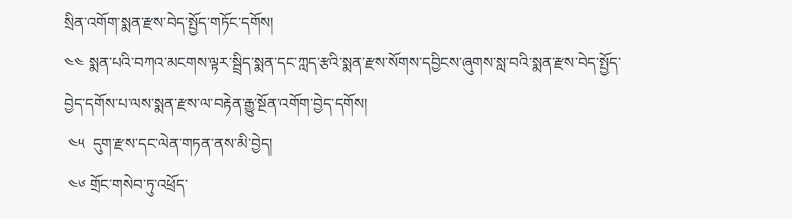སྲིན་འགོག་སྨན་རྫས་བེད་སྤྱོད་གཏོང་དགོས།
༤༤ སྨན་པའི་བཀའ་མངགས་ལྟར་སྦྲིད་སྨན་དང་ཀླད་རྩའི་སྨན་རྫས་སོགས་དབྱིངས་ཞུགས་སླ་བའི་སྨན་རྫས་བེད་སྤྱོད་བྱེད་དགོས་པ་ལས་སྨན་རྫས་ལ་བརྟེན་རྒྱུ་སྔོན་འགོག་བྱེད་དགོས།
 ༤༥  དུག་རྫས་དང་ལེན་གཏན་ནས་མི་བྱེད།
 ༤༦ གྲོང་གསེབ་ཏུ་འཕྲོད་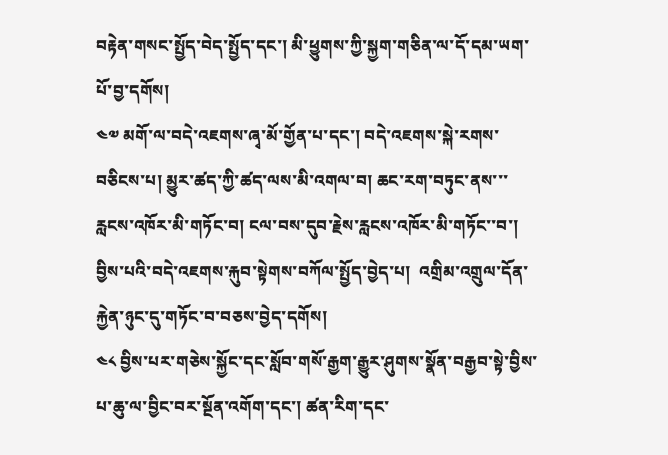བརྟེན་གསང་སྤྱོད་བེད་སྤྱོད་དང་། མི་ཕྱུགས་ཀྱི་སྐྱག་གཅིན་ལ་དོ་དམ་ཡག་པོ་བྱ་དགོས།
༤༧ མགོ་ལ་བདེ་འཇགས་ཞྭ་མོ་གྱོན་པ་དང་། བདེ་འཇགས་སྐེ་རགས་བཅིངས་པ། མྱུར་ཚད་ཀྱི་ཚད་ལས་མི་འགལ་བ། ཆང་རག་བཏུང་ནས་་་རླངས་འཁོར་མི་གཏོང་བ། ངལ་བས་དུབ་རྗེས་རླངས་འཁོར་མི་གཏོང་་བ་།
བྱིས་པའི་བདེ་འཇགས་རྐུབ་སྟེགས་བཀོལ་སྤྱོད་བྱེད་པ།  འགྲིམ་འགྲུལ་དོན་རྐྱེན་ཉུང་དུ་གཏོང་བ་བཅས་བྱེད་དགོས།
༤༨ བྱིས་པར་གཅེས་སྐྱོང་དང་སློབ་གསོ་རྒྱག་རྒྱུར་ཤུགས་སྣོན་བརྒྱབ་སྟེ་བྱིས་པ་ཆུ་ལ་བྱིང་བར་སྔོན་འགོག་དང་། ཚན་རིག་དང་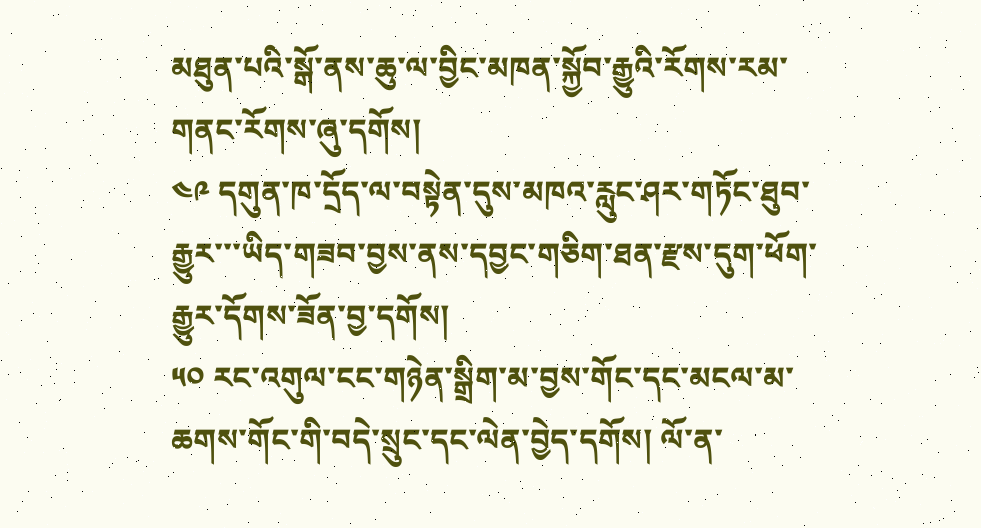མཐུན་པའི་སྒོ་ནས་ཆུ་ལ་བྱིང་མཁན་སྐྱོབ་རྒྱུའི་རོགས་རམ་གནང་རོགས་ཞུ་དགོས།
༤༩ དགུན་ཁ་དྲོད་ལ་བསྟེན་དུས་མཁའ་རླུང་ཤར་གཏོང་ཐུབ་རྒྱུར་་་ཡིད་གཟབ་བྱས་ནས་དབྱང་གཅིག་ཐན་རྫས་དུག་ཕོག་རྒྱུར་དོགས་ཟོན་བྱ་དགོས།
༥༠ རང་འགུལ་ངང་གཉེན་སྒྲིག་མ་བྱས་གོང་དང་མངལ་མ་ཆགས་གོང་གི་བདེ་སྲུང་དང་ལེན་བྱེད་དགོས། ལོ་ན་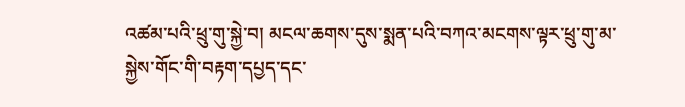འཚམ་པའི་ཕྲུ་གུ་སྐྱེ་བ། མངལ་ཆགས་དུས་སྨན་པའི་བཀའ་མངགས་ལྟར་ཕྲུ་གུ་མ་སྐྱེས་གོང་གི་བརྟག་དཔྱད་དང་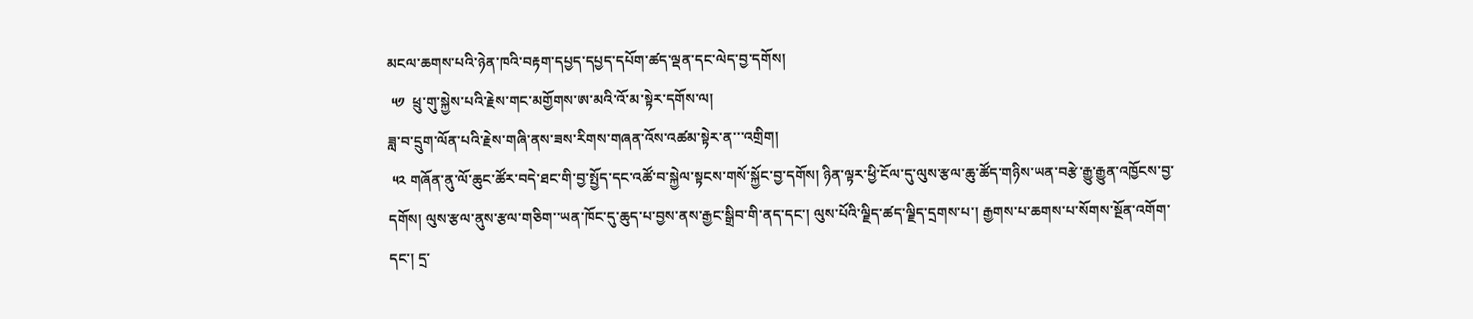མངལ་ཆགས་པའི་ཉེན་ཁའི་བརྟག་དཔྱད་དཔྱད་དཔོག་ཚད་ལྡན་དང་ལེད་བྱ་དགོས།
 ༥༡  ཕྲུ་གུ་སྐྱེས་པའི་རྗེས་གང་མགྱོགས་ཨ་མའི་འོ་མ་སྟེར་དགོས་ལ།
ཟླ་བ་དྲུག་ལོན་པའི་རྗེས་གཞི་ནས་ཟས་རིགས་གཞན་འོས་འཚམ་སྟེར་ན་་་འགྲིག།
 ༥༢ གཞོན་ནུ་ལོ་ཆུང་ཚོར་བདེ་ཐང་གི་བྱ་སྤྱོད་དང་འཚོ་བ་སྐྱེལ་སྟངས་གསོ་སྐྱོང་བྱ་དགོས། ཉིན་ལྟར་ཕྱི་ངོལ་དུ་ལུས་རྩལ་ཆུ་ཚོད་གཉིས་ཡན་བརྩེ་རྒྱུ་རྒྱུན་འཁྱོངས་བྱ་དགོས། ལུས་རྩལ་ནུས་རྩལ་གཅིག་་ཡན་ཁོང་དུ་ཆུད་པ་བྱས་ནས་རྒྱང་སྒྲིབ་གི་ནད་དང་། ལུས་པོའི་ལྗིད་ཚད་ལྗིད་དྲགས་པ་། རྒྱགས་པ་ཆགས་པ་སོགས་སྔོན་འགོག་དང་། དྲ་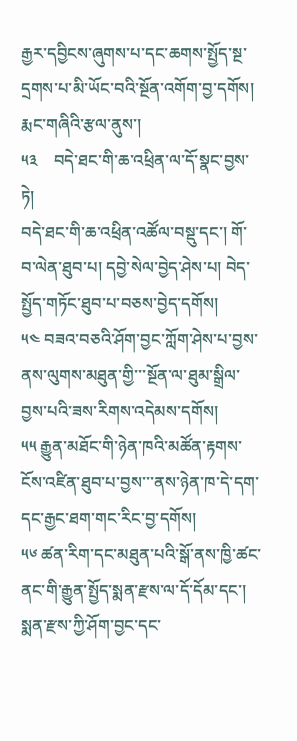རྒྱར་དབྱིངས་ཞུགས་པ་དང་ཆགས་སྤྱོད་སྔ་དྲགས་པ་མི་ཡོང་བའི་སྔོན་འགོག་བྱ་དགོས།
རྨང་གཞིའི་རྩལ་ནུས་།
༥༣    བདེ་ཐང་གི་ཆ་འཕྲིན་ལ་དོ་སྣང་བྱས་ཏེ།
བདེ་ཐང་གི་ཆ་འཕྲིན་འཚོལ་བསྡུ་དང་། གོ་བ་ལེན་ཐུབ་པ། དབྱེ་སེལ་བྱེད་ཤེས་པ། བེད་སྤྱོད་གཏོང་ཐུབ་པ་བཅས་བྱེད་དགོས།
༥༤ བཟའ་བཅའི་ཤོག་བྱང་ཀློག་ཤེས་པ་བྱས་ནས་ལུགས་མཐུན་གྱི་་་སྔོན་ལ་ཐུམ་སྒྲིལ་བྱས་པའི་ཟས་རིགས་འདེམས་དགོས།
༥༥ རྒྱུན་མཐོང་གི་ཉེན་ཁའི་མཚོན་རྟགས་ངོས་འཛིན་ཐུབ་པ་བྱས་་་ནས་ཉེན་ཁ་དེ་དག་དང་རྒྱང་ཐག་གང་རིང་བྱ་དགོས།
༥༦ ཚན་རིག་དང་མཐུན་པའི་སྒོ་ནས་ཁྱི་ཚང་ནང་གི་རྒྱུན་སྤྱོད་སྨན་རྫས་ལ་དོ་དོམ་དང་། སྨན་རྫས་ཀྱི་ཤོག་བྱང་དང་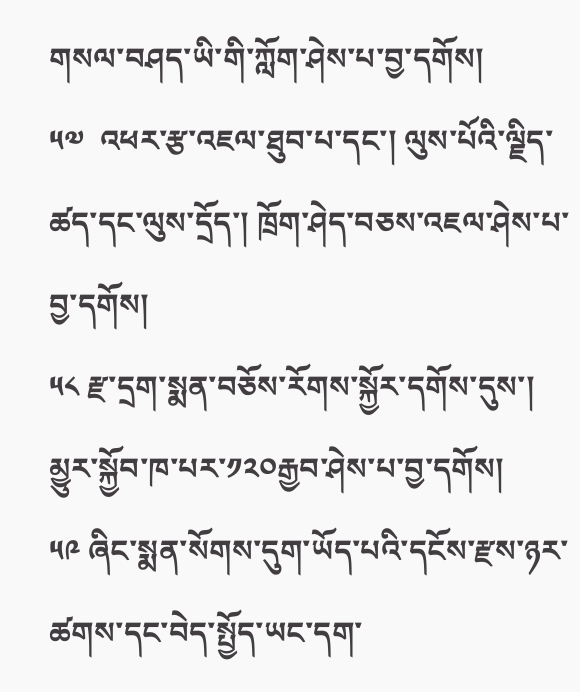གསལ་བཤད་ཡི་གི་ཀློག་ཤེས་པ་བྱ་དགོས།
༥༧  འཕར་རྩ་འཇལ་ཐུབ་པ་དང་། ལུས་པོའི་ལྗིད་ཚད་དང་ལུས་དྲོད་། ཁྲོག་ཤེད་བཅས་འཇལ་ཤེས་པ་བྱ་དགོས།
༥༨ རྫ་དྲག་སྨན་བཅོས་རོགས་སྐྱོར་དགོས་དུས་། མྱུར་སྐྱོབ་ཁ་པར་༡༢༠རྒྱབ་ཤེས་པ་བྱ་དགོས།
༥༩ ཞིང་སྨན་སོགས་དུག་ཡོད་པའི་དངོས་རྫས་ཉར་ཚགས་དང་བེད་སྤྱོད་ཡང་དག་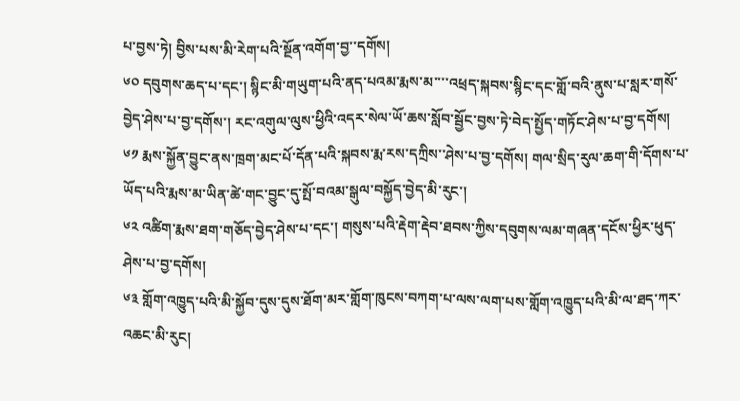པ་བྱས་ཏེ། བྱིས་པས་མི་རེག་པའི་སྔོན་འགོག་བྱ་་དགོས།
༦༠ དབུགས་ཆད་པ་དང་། སྙིང་མི་གཡུག་པའི་ནད་པའམ་རྨས་མ་་་་འཕྲད་སྐབས་སྙིང་དང་གློ་བའི་ནུས་པ་སླར་གསོ་བྱེད་ཤེས་པ་བྱ་དགོས་། རང་འགུལ་ལུས་ཕྱིའི་འདར་སེལ་ཡོ་ཆས་སློབ་སྦྱོང་བྱས་ཏེ་བེད་སྤྱོད་གཏོང་ཤེས་པ་བྱ་དགོས།
༦༡ རྨས་སྐྱོན་བྱུང་ནས་ཁྲག་མང་པོ་དོན་པའི་སྐབས་རྨ་རས་དཀྲིས་་ཤེས་པ་བྱ་དགོས། གལ་སྲིད་རུལ་ཆག་གི་དོགས་པ་ཡོད་པའི་རྨས་མ་ཡིན་ཚེ་གང་བྱུང་དུ་སྤོ་བའམ་སྒུལ་བསྐྱོད་བྱེད་མི་རུང་།
༦༢ འཚིག་རྨས་ཐག་གཅོད་བྱེད་ཤེས་པ་དང་། གསུས་པའི་རྡེག་རྡེབ་ཐབས་ཀྱིས་དབུགས་ལམ་གཞན་དངོས་ཕྱིར་ཕུད་ཤེས་པ་བྱ་དགོས།
༦༣ གློག་འཁྱུད་པའི་མི་སྐྱོབ་དུས་དུས་ཐོག་མར་གློག་ཁུངས་བཀག་པ་ལས་ལག་པས་གློག་འཁྱུད་པའི་མི་ལ་ཐད་ཀར་འཆང་མི་རུང།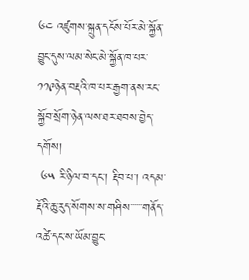༦༤ འཛུགས་སྐྲུན་དངོས་པོར་མེ་སྐྱོན་བྱུང་དུས་ལམ་སེང་མེ་སྐྱོན་ཁ་པར་༡༡༩ཉེན་བརྡའི་ཁ་པར་རྒྱག་ནས་རང་སྐྱོབ་སྲོག་ཉེན་ལས་ཐར་ཐབས་བྱེད་དགོས།
 ༦༥ རི་ཉིལ་བ་དང་། རྡིབ་པ་། འདམ་རྡོའི་ཆུ་རུད་སོགས་ས་གཤིས་་་་་་གནོད་འཚེ་དང་ས་ཡོམ་བྱུང་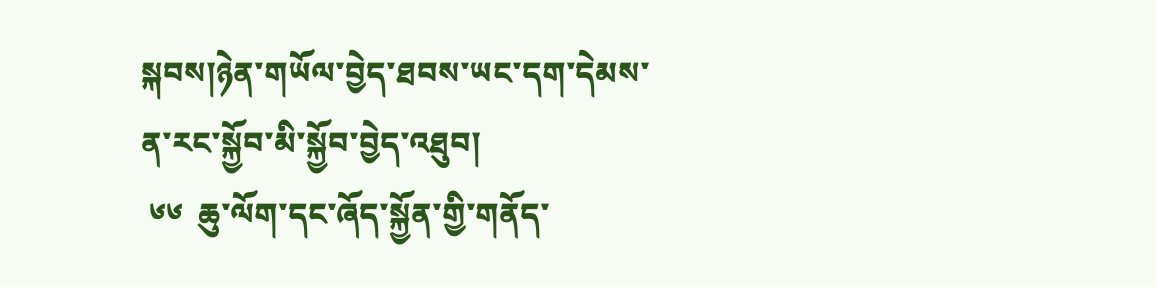སྐབས།ཉེན་གཡོལ་བྱེད་ཐབས་ཡང་དག་དེམས་ན་རང་སྐྱོབ་མི་སྐྱོབ་བྱེད་འཐུབ།
 ༦༦  ཆུ་ལོག་དང་ཞོད་སྐྱོན་གྱི་གནོད་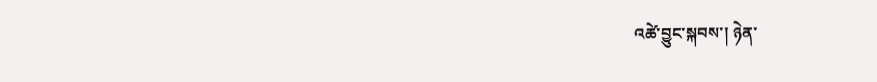འཚེ་བྱུང་སྐབས་། ཉེན་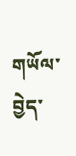གཡོལ་བྱེད་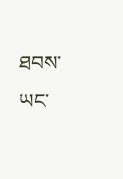ཐབས་ཡང་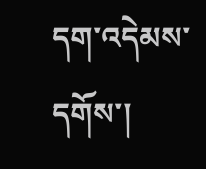དག་འདེམས་དགོས་།